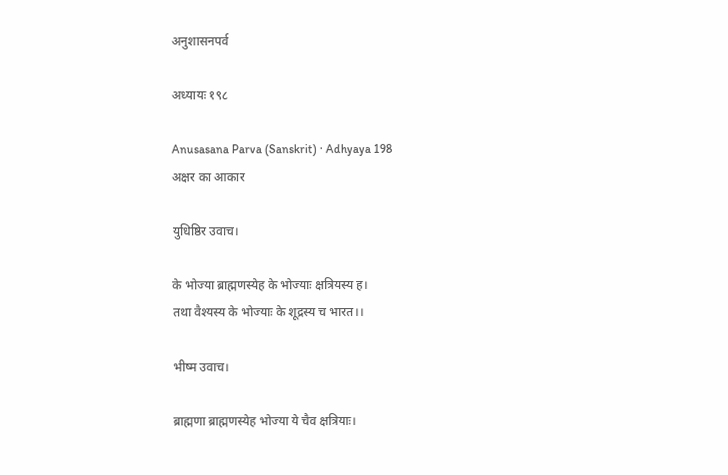अनुशासनपर्व

अध्यायः १९८

Anusasana Parva (Sanskrit) · Adhyaya 198
अक्षर का आकार

युधिष्ठिर उवाच।

के भोज्या ब्राह्मणस्येह के भोज्याः क्षत्रियस्य ह।
तथा वैश्यस्य के भोज्याः के शूद्रस्य च भारत।।

भीष्म उवाच।

ब्राह्मणा ब्राह्मणस्येह भोज्या ये चैव क्षत्रियाः।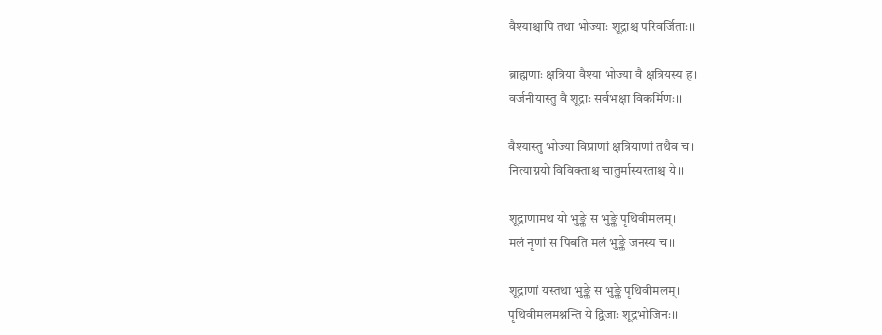वैश्याश्चापि तथा भोज्याः शूद्राश्च परिवर्जिताः।।

ब्राह्मणाः क्षत्रिया वैश्या भोज्या वै क्षत्रियस्य ह।
वर्जनीयास्तु वै शूद्राः सर्वभक्षा विकर्मिणः।।

वैश्यास्तु भोज्या विप्राणां क्षत्रियाणां तथैव च।
नित्याग्नयो विविक्ताश्च चातुर्मास्यरताश्च ये।।

शूद्राणामथ यो भुङ्क्ते स भुङ्क्ते पृथिवीमलम्।
मलं नृणां स पिबति मलं भुङ्क्ते जनस्य च।।

शूद्राणां यस्तथा भुङ्क्ते स भुङ्क्ते पृथिवीमलम्।
पृथिवीमलमश्नन्ति ये द्विजाः शूद्रभोजिनः।।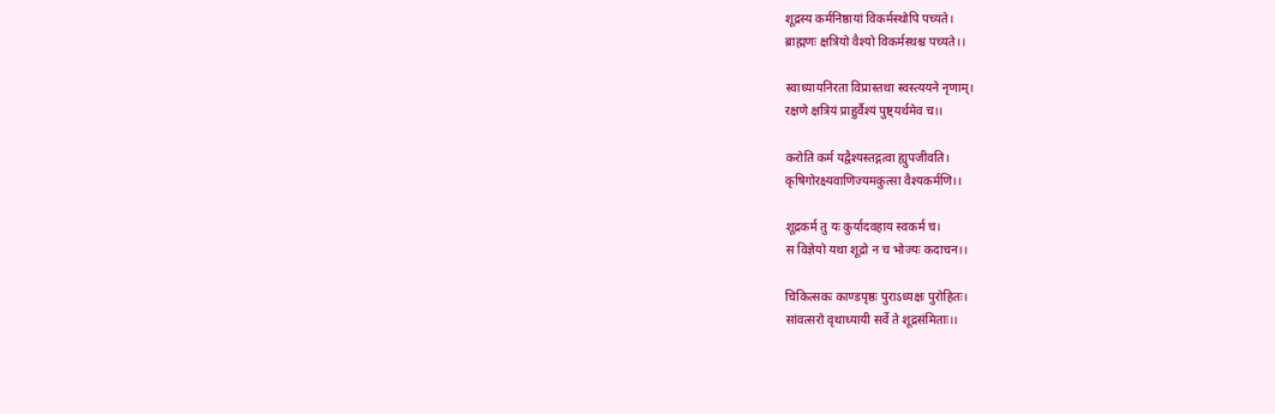शूद्रस्य कर्मनिष्ठायां विकर्मस्थोपि पच्यते।
ब्राह्मणः क्षत्रियो वैश्यो विकर्मस्थश्च पच्यते।।

स्वाध्यायनिरता विप्रास्तथा स्वस्त्ययने नृणाम्।
रक्षणे क्षत्रियं प्राहुर्वैश्यं पुष्ट्यर्थमेव च।।

करोति कर्म यद्वैश्यस्तद्गत्वा ह्युपजीवति।
कृषिगोरक्ष्यवाणिज्यमकुत्सा वैश्यकर्मणि।।

शूद्रकर्म तु यः कुर्यादवहाय स्वकर्म च।
स विज्ञेयो यथा शूद्रो न च भोज्यः कदाचन।।

चिकित्सकः काण्डपृष्ठः पुराऽध्यक्षः पुरोहितः।
सांवत्सरो वृथाध्यायी सर्वे ते शूद्रसंमिताः।।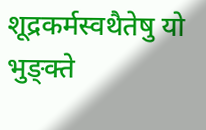शूद्रकर्मस्वथैतेषु यो भुङ्क्ते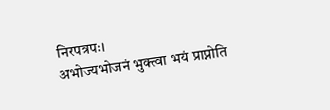निरपत्रपः।
अभोज्यभोजनं भुक्त्वा भयं प्राप्नोति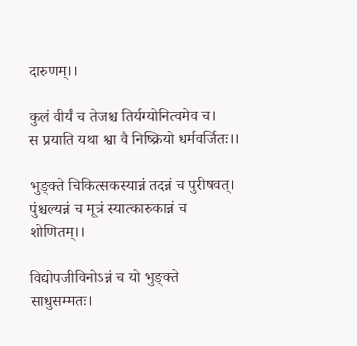दारुणम्।।

कुलं वीर्यं च तेजश्च तिर्यग्योनित्वमेव च।
स प्रयाति यथा श्वा वै निष्क्रियो धर्मवर्जितः।।

भुङ्क्ते चिकित्सकस्यान्नं तदन्नं च पुरीषवत्।
पुंश्चल्यन्नं च मूत्रं स्यात्कारुकान्नं च शोणितम्।।

विद्योपजीविनोऽन्नं च यो भुङ्क्ते साधुसम्मतः।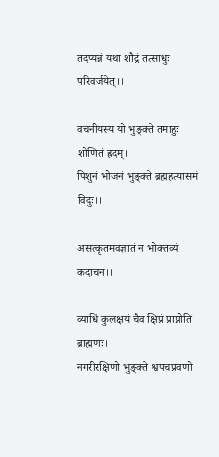तदप्यन्नं यथा शौद्रं तत्साधुः परिवर्जयेत्।।

वचनीयस्य यो भुङ्क्ते तमाहुः शोणितं ह्रदम्।
पिशुनं भोजनं भुङ्क्ते ब्रह्महत्यासमं विदुः।।

असत्कृतमवज्ञातं न भोक्तव्यं कदाचन।।

व्याधिं कुलक्षयं चैव क्षिप्रं प्राप्नोति ब्राह्मणः।
नगरीरक्षिणो भुङ्क्ते श्वपचप्रवणो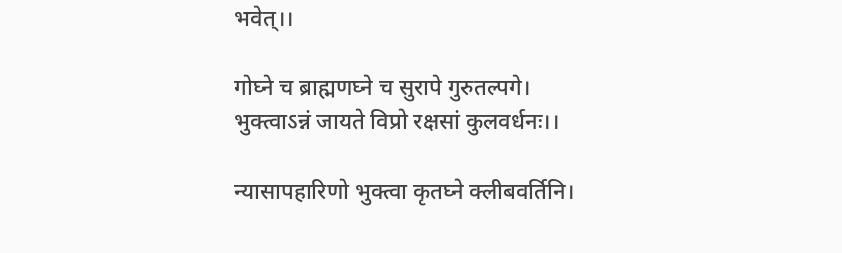भवेत्।।

गोघ्ने च ब्राह्मणघ्ने च सुरापे गुरुतल्पगे।
भुक्त्वाऽन्नं जायते विप्रो रक्षसां कुलवर्धनः।।

न्यासापहारिणो भुक्त्वा कृतघ्ने क्लीबवर्तिनि।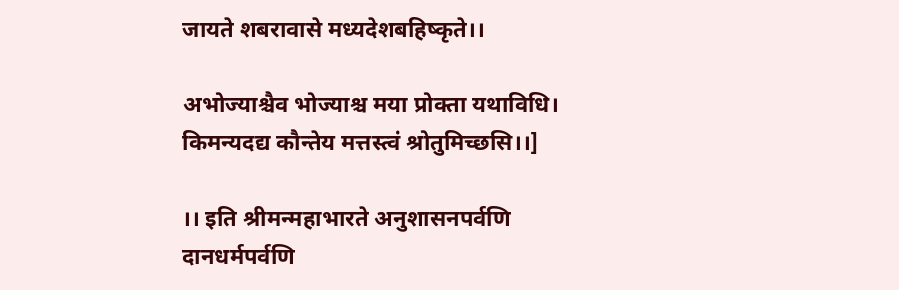जायते शबरावासे मध्यदेशबहिष्कृते।।

अभोज्याश्चैव भोज्याश्च मया प्रोक्ता यथाविधि।
किमन्यदद्य कौन्तेय मत्तस्त्वं श्रोतुमिच्छसि।।]

।। इति श्रीमन्महाभारते अनुशासनपर्वणि
दानधर्मपर्वणि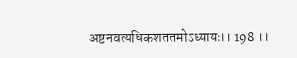अष्टनवत्यधिकशततमोऽध्यायः।। 198 ।।